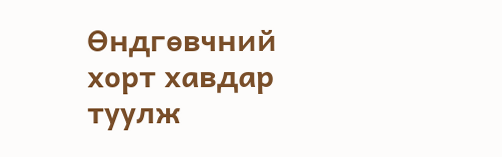Өндгөвчний хорт хавдар туулж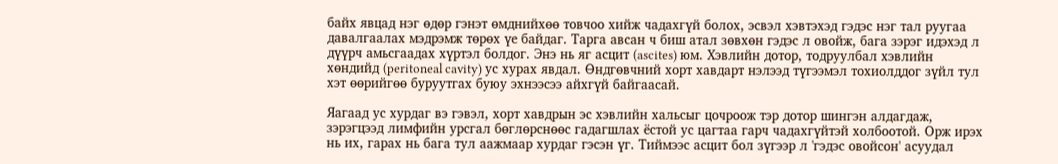байх явцад нэг өдөр гэнэт өмднийхөө товчоо хийж чадахгүй болох, эсвэл хэвтэхэд гэдэс нэг тал руугаа давалгаалах мэдрэмж төрөх үе байдаг. Тарга авсан ч биш атал зөвхөн гэдэс л овойж, бага зэрэг идэхэд л дүүрч амьсгаадах хүртэл болдог. Энэ нь яг асцит (ascites) юм. Хэвлийн дотор, тодруулбал хэвлийн хөндийд (peritoneal cavity) ус хурах явдал. Өндгөвчний хорт хавдарт нэлээд түгээмэл тохиолддог зүйл тул хэт өөрийгөө буруутгах буюу эхнээсээ айхгүй байгаасай.

Яагаад ус хурдаг вэ гэвэл, хорт хавдрын эс хэвлийн хальсыг цочроож тэр дотор шингэн алдагдаж, зэрэгцээд лимфийн урсгал бөглөрснөөс гадагшлах ёстой ус цагтаа гарч чадахгүйтэй холбоотой. Орж ирэх нь их, гарах нь бага тул аажмаар хурдаг гэсэн үг. Тиймээс асцит бол зүгээр л 'гэдэс овойсон' асуудал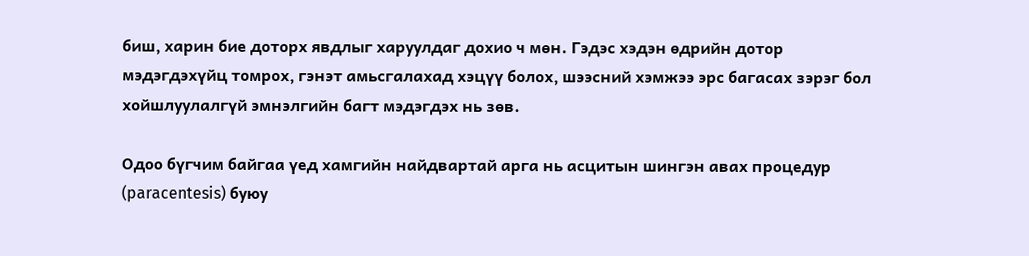биш, харин бие доторх явдлыг харуулдаг дохио ч мөн. Гэдэс хэдэн өдрийн дотор мэдэгдэхүйц томрох, гэнэт амьсгалахад хэцүү болох, шээсний хэмжээ эрс багасах зэрэг бол хойшлуулалгүй эмнэлгийн багт мэдэгдэх нь зөв.

Одоо бүгчим байгаа үед хамгийн найдвартай арга нь асцитын шингэн авах процедур (paracentesis) буюу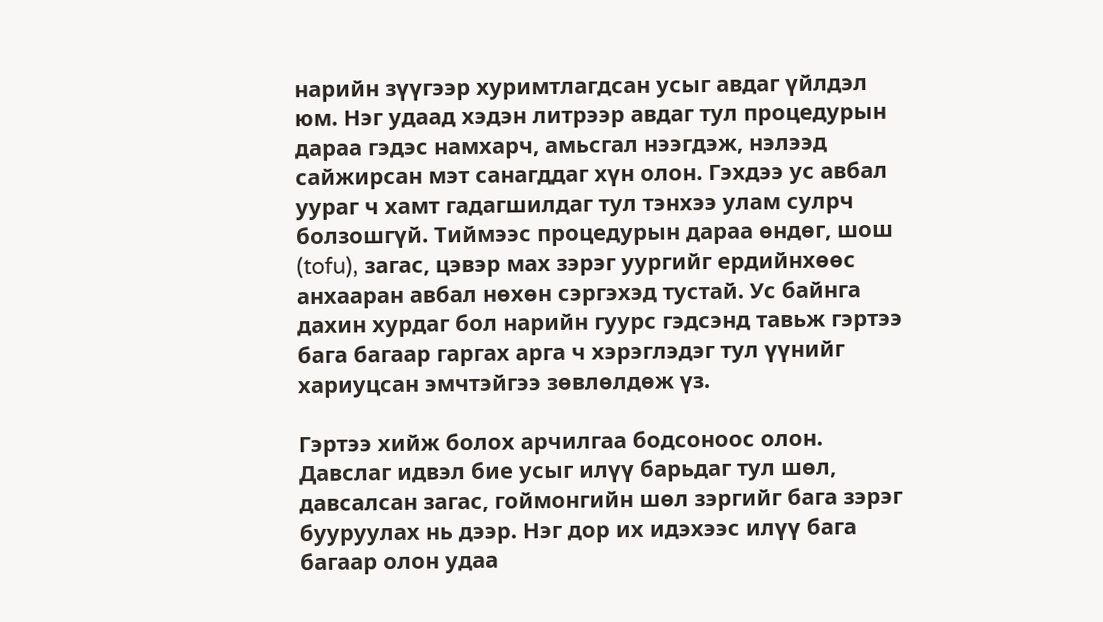нарийн зүүгээр хуримтлагдсан усыг авдаг үйлдэл юм. Нэг удаад хэдэн литрээр авдаг тул процедурын дараа гэдэс намхарч, амьсгал нээгдэж, нэлээд сайжирсан мэт санагддаг хүн олон. Гэхдээ ус авбал уураг ч хамт гадагшилдаг тул тэнхээ улам сулрч болзошгүй. Тиймээс процедурын дараа өндөг, шош (tofu), загас, цэвэр мах зэрэг уургийг ердийнхөөс анхааран авбал нөхөн сэргэхэд тустай. Ус байнга дахин хурдаг бол нарийн гуурс гэдсэнд тавьж гэртээ бага багаар гаргах арга ч хэрэглэдэг тул үүнийг хариуцсан эмчтэйгээ зөвлөлдөж үз.

Гэртээ хийж болох арчилгаа бодсоноос олон. Давслаг идвэл бие усыг илүү барьдаг тул шөл, давсалсан загас, гоймонгийн шөл зэргийг бага зэрэг бууруулах нь дээр. Нэг дор их идэхээс илүү бага багаар олон удаа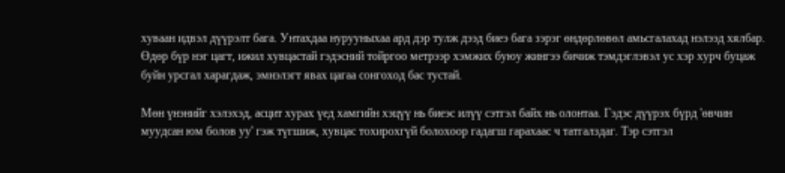хуваан идвэл дүүрэлт бага. Унтахдаа нурууныхаа ард дэр тулж дээд биеэ бага зэрэг өндөрлөвөл амьсгалахад нэлээд хялбар. Өдөр бүр нэг цагт, ижил хувцастай гэдэсний тойргоо метрээр хэмжих буюу жингээ бичиж тэмдэглэвэл ус хэр хурч буцаж буйн урсгал харагдаж, эмнэлэгт явах цагаа сонгоход бас тустай.

Мөн үнэнийг хэлэхэд, асцит хурах үед хамгийн хэцүү нь биеэс илүү сэтгэл байх нь олонтаа. Гэдэс дүүрэх бүрд 'өвчин муудсан юм болов уу' гэж түгшиж, хувцас тохирохгүй болохоор гадагш гарахаас ч татгалздаг. Тэр сэтгэл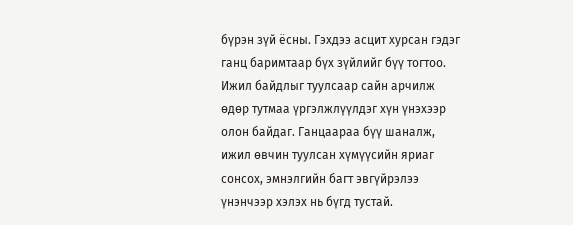бүрэн зүй ёсны. Гэхдээ асцит хурсан гэдэг ганц баримтаар бүх зүйлийг бүү тогтоо. Ижил байдлыг туулсаар сайн арчилж өдөр тутмаа үргэлжлүүлдэг хүн үнэхээр олон байдаг. Ганцаараа бүү шаналж, ижил өвчин туулсан хүмүүсийн яриаг сонсох, эмнэлгийн багт эвгүйрэлээ үнэнчээр хэлэх нь бүгд тустай.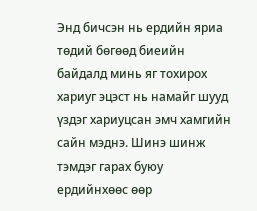Энд бичсэн нь ердийн яриа төдий бөгөөд биеийн байдалд минь яг тохирох хариуг эцэст нь намайг шууд үздэг хариуцсан эмч хамгийн сайн мэднэ. Шинэ шинж тэмдэг гарах буюу ердийнхөөс өөр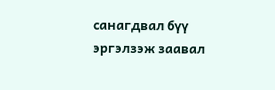санагдвал бүү эргэлзэж заавал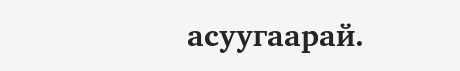асуугаарай.